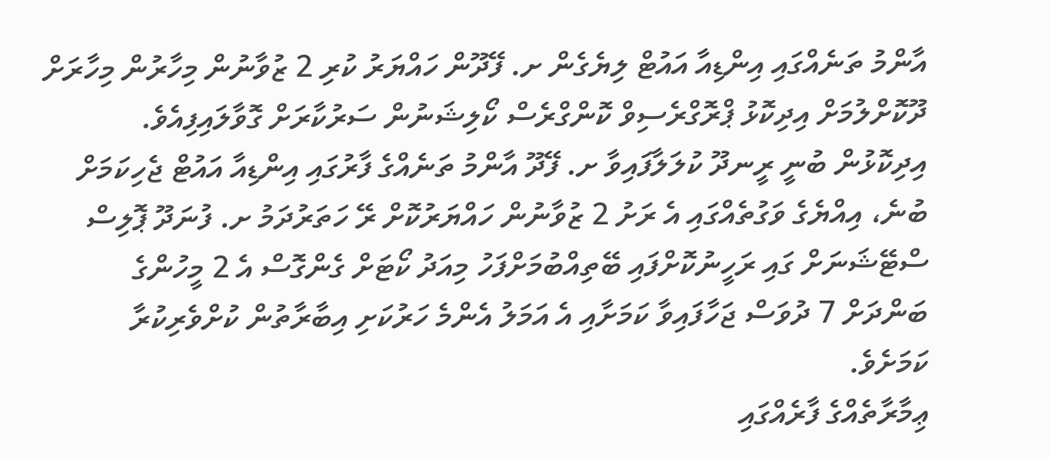އާންމު ތަނެއްގައި އިންޑިއާ އައުޓް ލިޔެގެން ށ. ފޭދޫން ހައްޔަރު ކުރި 2 ޒުވާނުން މިހާރުން މިހާރަށް ދޫކޮށްލުމަށް އިދިކޮޅު ޕްރޮގްރެސިވް ކޮންގްރެސް ކޯލިޝަނުން ސަރުކާރަށް ގޮވާލައިފިއެވެ.
އިދިކޮޅުން ބުނީ ރީނދޫ ކުލަލާފައިވާ ށ. ފޭދޫ އާންމު ތަނެއްގެ ފާރުގައި އިންޑިއާ އައުޓް ޖެހިކަމަށް ބުނެ، އިއްޔެގެ ވަގުތެއްގައި އެ ރަށު 2 ޒުވާނުން ހައްޔަރުކޮށް ރޭ ހަތަރުދަމު ށ. ފުނަދޫ ޕޮލިސް ސްޓޭޝަނަށް ގައި ރަހީނުކޮށްފައި ބޭތިއްބުމަށްފަހު މިއަދު ކޯޓަށް ގެންގޮސް އެ 2 މީހުންގެ ބަންދަށް 7 ދުވަސް ޖަހާފައިވާ ކަމަށާއި އެ އަމަލު އެންމެ ހަރުކަށި އިބާރާތުން ކުށްވެރިކުރާ ކަމަށެވެ.
ޢިމާރާތެއްގެ ފާރެއްގައި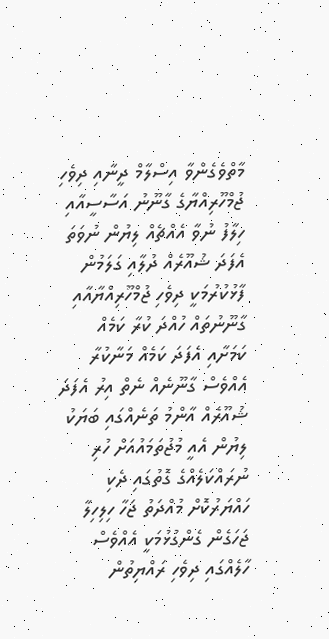މާތްވެގެންވާ އިސްލާމް ދީނާއި ދިވެހި ޖުމްހޫރިއްޔާގެ ގާނޫނު އަސާސީއާއި ހިލާފު ނުވާ އެއްޗެއް ލިޔުން ނުވަތަ އެފަދަ ޝުއޫރެއް ދުލާއި ގަލަމުން ފާޅުކުރުމަކީ ދިވެހި ޖުމްހޫރިއްޔާއާއި ގާނޫނުތައް ހުއްދަ ކުރާ ކަމެއް ކަމަށާއި އެފަދަ ކަމެއް މަނާކުރާ އެއްވެސް ގާނޫނެއް ނެތް އިރު އެފަދަ ޝުއޫރެއް އާންމު ތަނެއްގައި ބަޔަކު ލިޔުން އެއީ މުޖުތަމައުއަށް ހުރި ނުރައްކަލެއްގެ ގޮތުގައި ދެކި ހައްޔަރުކޮށް މުއްދަތު ޖަހާ ހިލިހިލާ ޖަހަގެން ގެންގުޅުމަކީ އެއްވެސް ހާލެއްގައި ދިވެހި ރައްޔިތުން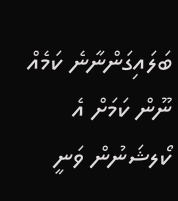ބަލައިގަންނާނެ ކަމެއް ނޫން ކަމަށް އެ ކޯލޝަނުން ވަނީ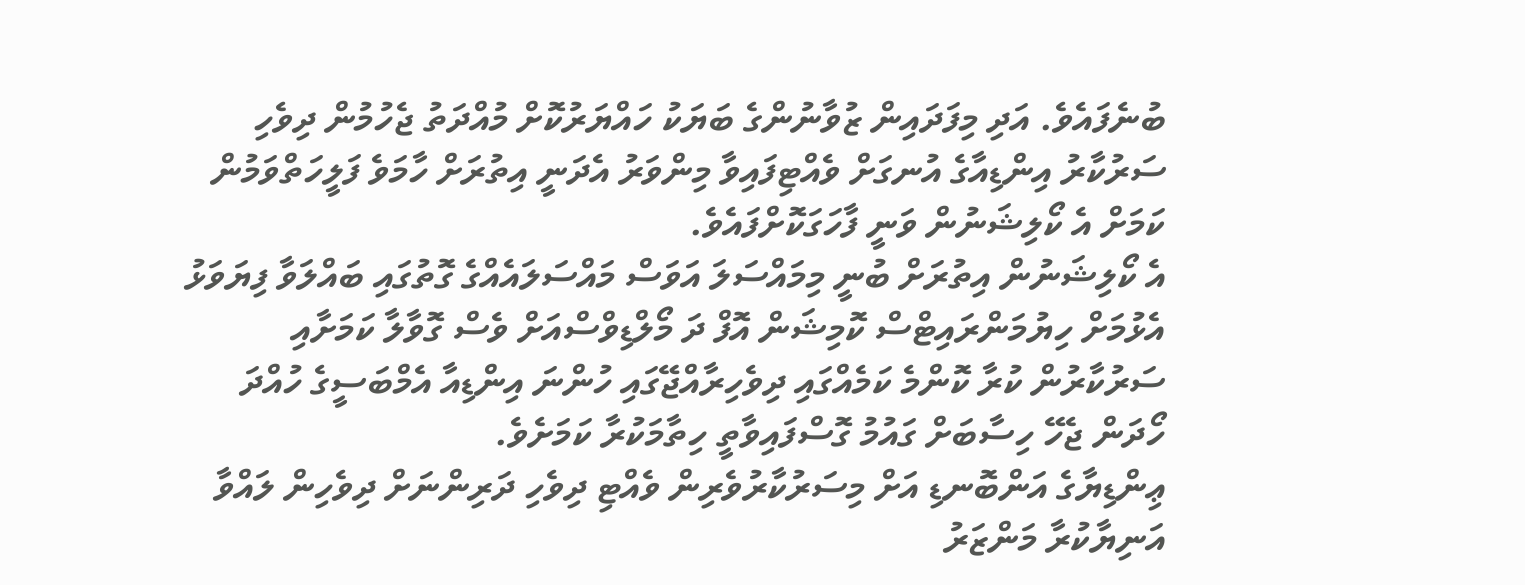ބުނެފައެވެ. އަދި މިފަދައިން ޒުވާނުންގެ ބަޔަކު ހައްޔަރުކޮށް މުއްދަތު ޖެހުމުން ދިވެހި ސަރުކާރު އިންޑިއާގެ އުނގަށް ވެއްޓިފައިވާ މިންވަރު އެދަނީ އިތުރަށް ހާމަވެ ފަލީހަތްވަމުން ކަމަށް އެ ކޯލިޝަނުން ވަނީ ފާހަގަކޮށްފައެވެ.
އެ ކޯލިޝަނުން އިތުރަށް ބުނީ މިމައްސަލަ އަވަސް މައްސަލައެއްގެ ގޮތުގައި ބައްލަވާ ފިޔަވަޅު އެޅުމަށް ހިޔުމަންރައިޓްސް ކޮމިޝަން އޮފް ދަ މޯލްޑިވްސްއަށް ވެސް ގޮވާލާ ކަމަށާއި ސަރުކާރުން ކުރާ ކޮންމެ ކަމެއްގައި ދިވެހިރާއްޖޭގައި ހުންނަ އިންޑިއާ އެމްބަސީގެ ހުއްދަ ހޯދަން ޖެހޭ ހިސާބަށް ގައުމު ގޮސްފައިވާތީ ހިތާމަކުރާ ކަމަށެވެ.
ޢިންޑިޔާގެ އަންބޮނޑި އަށް މިސަރުކާރުވެރިން ވެއްޓި ދިވެހި ދަރިންނަށް ދިވެހިން ލައްވާ އަނިޔާކުރާ މަންޒަރު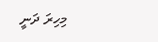މިހިރަ ދަނީ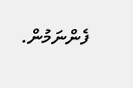ފެންނަމުން.